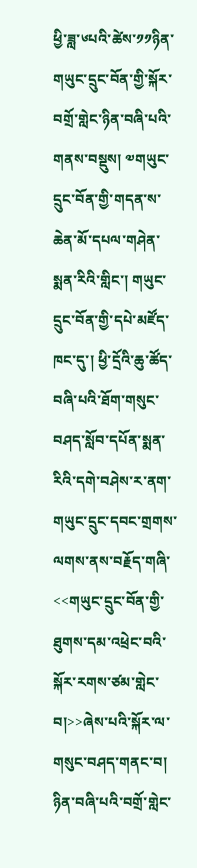ཕྱི་ཟླ་༦པའི་ཚེས་༡༡ཉིན་གཡུང་དྲུང་བོན་གྱི་སྐོར་བགྲོ་གླེང་ཉིན་བཞི་པའི་གནས་བསྡུས། ༧གཡུང་དྲུང་བོན་གྱི་གདན་ས་ཆེན་མོ་དཔལ་གཤེན་སྨན་རིའི་གླིང་། གཡུང་དྲུང་བོན་གྱི་དཔེ་མཛོད་ཁང་དུ་། ཕྱི་དྲོའི་ཆུ་ཚོད་བཞི་པའི་ཐོག་གསུང་བཤད་སློབ་དཔོན་སྨན་རིའི་དགེ་བཤེས་ར་ནག་གཡུང་དྲུང་དབང་གྲགས་ལགས་ནས་བརྗོད་གཞི་<<གཡུང་དྲུང་བོན་གྱི་ཐུགས་དམ་འཕྲེང་བའི་སྐོར་རགས་ཙམ་གླེང་བ།>>ཞེས་པའི་སྐོར་ལ་གསུང་བཤད་གནང་བ།
ཉིན་བཞི་པའི་བགྲོ་གླེང་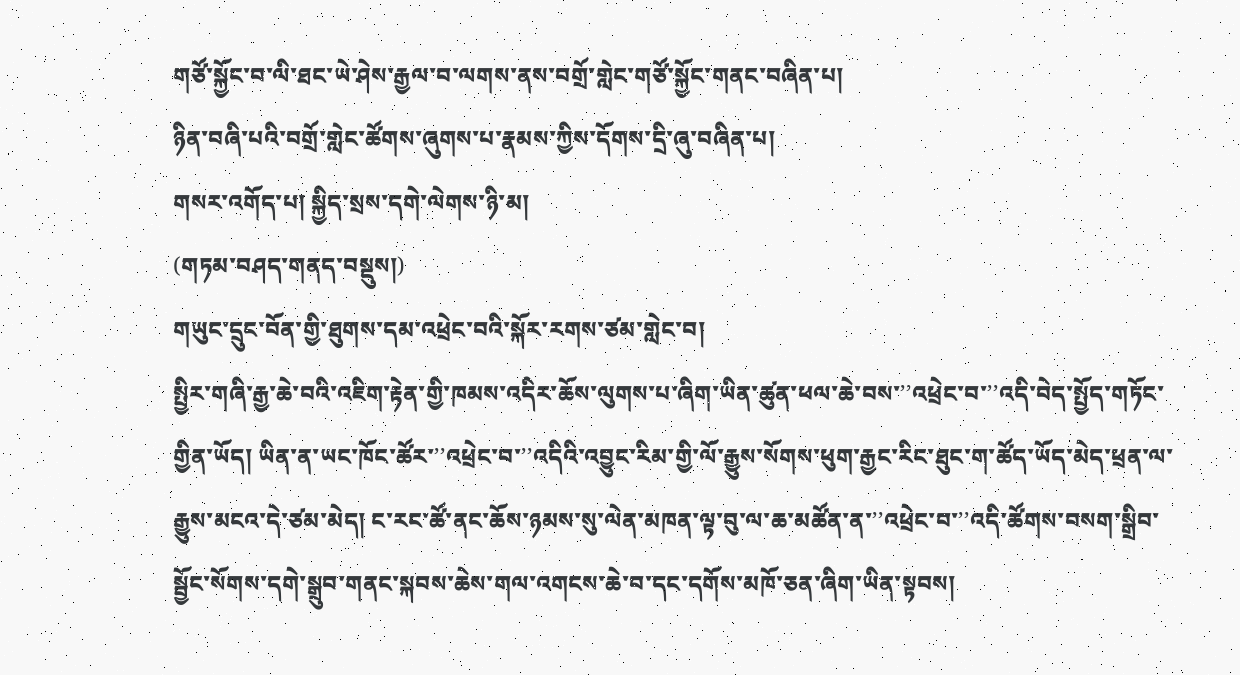གཙོ་སྐྱོང་བ་ལི་ཐང་ཡེ་ཤེས་རྒྱལ་བ་ལགས་ནས་བགྲོ་གླེང་གཙོ་སྐྱོང་གནང་བཞིན་པ།
ཉིན་བཞི་པའི་བགྲོ་གླེང་ཚོགས་ཞུགས་པ་རྣམས་ཀྱིས་དོགས་དྲི་ཞུ་བཞིན་པ།
གསར་འགོད་པ། སྐྱིད་སྲས་དགེ་ལེགས་ཉི་མ།
(གཏམ་བཤད་གནད་བསྡུས།)
གཡུང་དྲུང་བོན་གྱི་ཐུགས་དམ་འཕྲེང་བའི་སྐོར་རགས་ཙམ་གླེང་བ།
སྤྱིར་གཞི་རྒྱ་ཆེ་བའི་འཇིག་རྟེན་གྱི་ཁམས་འདིར་ཆོས་ལུགས་པ་ཞིག་ཡིན་ཚུན་ཕལ་ཆེ་བས་’’འཕྲེང་བ་’’འདི་བེད་སྤྱོད་གཏོང་གྱིན་ཡོད། ཡིན་ན་ཡང་ཁོང་ཚོར་’’འཕྲེང་བ་’’འདིའི་འབྱུང་རིམ་གྱི་ལོ་རྒྱུས་སོགས་ཕུག་རྒྱང་རིང་ཐུང་ག་ཚོད་ཡོད་མེད་ཕྲན་ལ་རྒྱུས་མངའ་དེ་ཙམ་མེད། ང་རང་ཚོ་ནང་ཆོས་ཉམས་སུ་ལེན་མཁན་ལྟ་བུ་ལ་ཆ་མཚོན་ན་’’འཕྲེང་བ་’’འདི་ཚོགས་བསག་སྒྲིབ་སྦྱོང་སོགས་དགེ་སྒྲུབ་གནང་སྐབས་ཆེས་གལ་འགངས་ཆེ་བ་དང་དགོས་མཁོ་ཅན་ཞིག་ཡིན་སྟབས།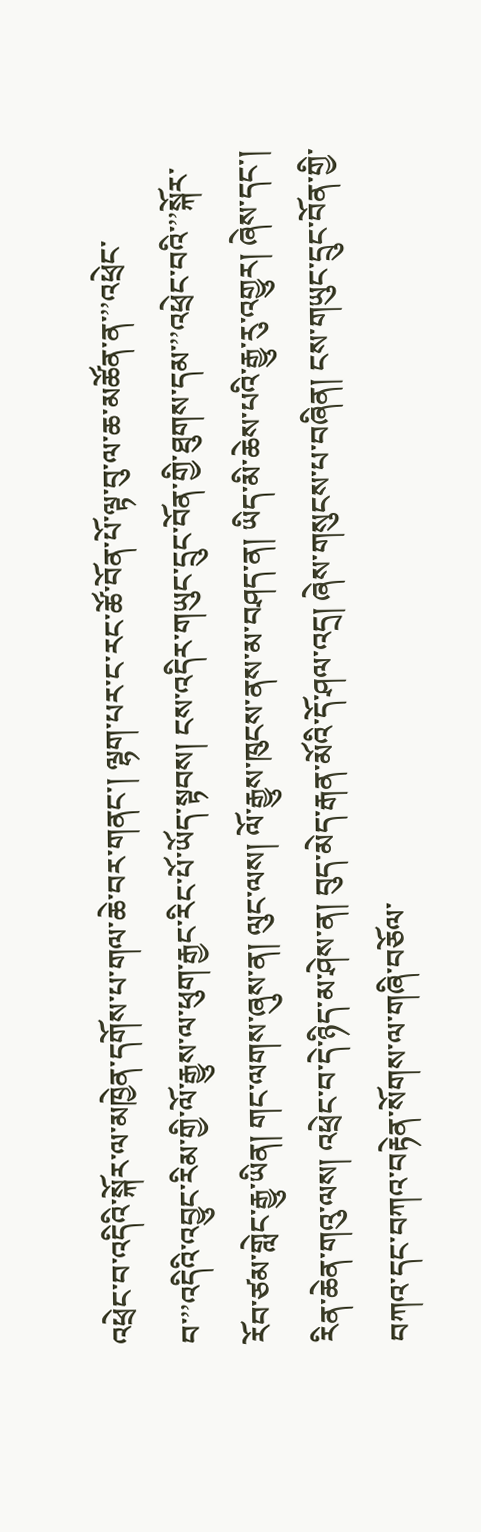འཕྲེང་བ་འདིའི་སྐོར་ལ་མཁྱེན་དགོས་པ་གལ་ཆེ་བར་གནང་། ལྷག་པར་ང་རང་ཚོ་བོན་པོ་ལྟ་བུ་ལ་ཆ་མཚོན་ན་’’འཕྲེང་བ་’’འདིའི་འབྱུང་རིམ་གྱི་ལོ་རྒྱུས་ལ་ཕུག་རྒྱང་རིང་པོ་ཡོད་སྟབས། ངས་འདིར་གཡུང་དྲུང་བོན་གྱི་ཐུགས་དམ་’’འཕྲེང་བའི་’’སྐོར་རོབ་ཙམ་གླེང་རྒྱུ་ཡིན། གང་ལགས་ཞུས་ན། ལུང་ལས། ལོ་རྒྱུས་ཁུངས་ནས་མ་བཤད་ན། ཡིད་མི་ཆེས་པའི་རྒྱུ་རུ་འགྱུར། ཞེས་དང་། རིན་ཆེན་གའུ་ལས། འཕྲེང་བ་དེ་ཉིད་མ་ཤེས་ན། བུད་མེད་རྒན་མོའི་དོ་ཤལ་འདྲ། ཞེས་གསུངས་པ་བཞིན། ངས་གཡུང་དྲུང་བོན་གྱི་བཀའ་དང་བཀའ་བརྟེན་སོགས་ལ་གཞི་བཅོལ་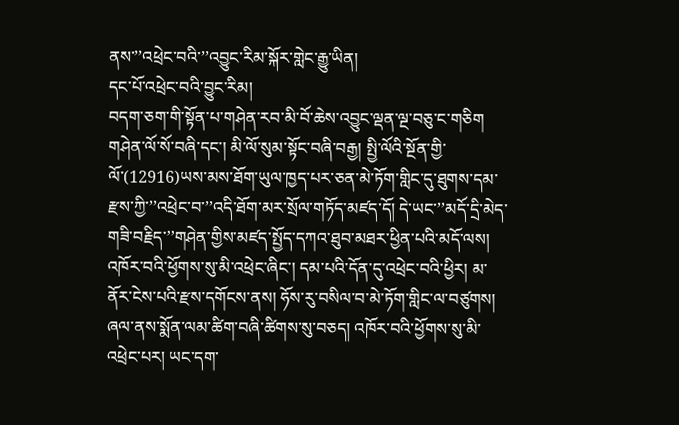ནས་’’འཕྲེང་བའི་’’འབྱུང་རིམ་སྐོར་གླེང་རྒྱུ་ཡིན།
དང་པོ་འཕྲེང་བའི་བྱུང་རིམ།
བདག་ཅག་གི་སྟོན་པ་གཤེན་རབ་མི་བོ་ཆེས་འབྱུང་ལྡན་ལྔ་བཅུ་ང་གཅིག གཤེན་ལོ་སོ་བཞི་དང་། མི་ལོ་སུམ་སྟོང་བཞི་བརྒྱ། སྤྱི་ལོའི་སྔོན་གྱི་ལོ་(12916)ཡས་མས་ཐོག་ཡུལ་ཁྱད་པར་ཅན་མེ་ཏོག་གླིང་དུ་ཐུགས་དམ་རྫས་ཀྱི་’’འཕྲེང་བ་’’འདི་ཐོག་མར་སྲོལ་གཏོད་མཛད་དོ། དེ་ཡང་’’མདོ་དྲི་མེད་གཟི་བརྗིད་’’གཤེན་གྱིས་མཛད་སྤྱོད་དཀའ་ཐུབ་མཐར་ཕྱིན་པའི་མདོ་ལས། འཁོར་བའི་ཕྱོགས་སུ་མི་འཕྲེང་ཞིང་། དམ་པའི་དོན་དུ་འཕྲེང་བའི་ཕྱིར། མ་ནོར་ངེས་པའི་རྫས་དགོངས་ནས། ཧོས་རུ་བསིལ་བ་མེ་ཏོག་གླིང་ལ་བཙུགས། ཞལ་ནས་སྨོན་ལམ་ཚིག་བཞི་ཚིགས་སུ་བཅད། འཁོར་བའི་ཕྱོགས་སུ་མི་འཕྲེང་པར། ཡང་དག་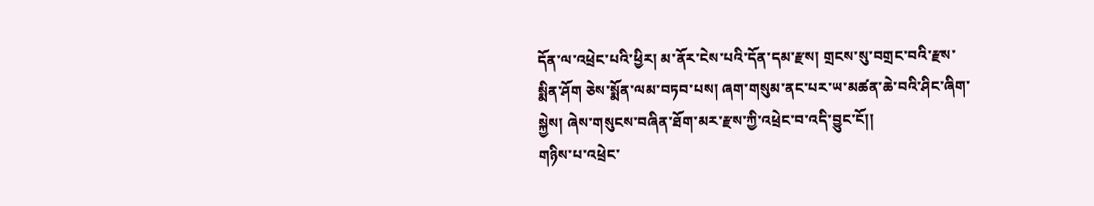དོན་ལ་འཕྲེང་པའི་ཕྱིར། མ་ནོར་ངེས་པའི་དོན་དམ་རྫས། གྲངས་སུ་བགྲང་བའི་རྫས་སྨིན་ཤོག ཅེས་སྨོན་ལམ་བཏབ་པས། ཞག་གསུམ་ནང་པར་ཡ་མཚན་ཆེ་བའི་ཤིང་ཞིག་སྐྱེས། ཞེས་གསུངས་བཞིན་ཐོག་མར་རྫས་ཀྱི་འཕྲེང་བ་འདི་བྱུང་ངོ།།
གཉིས་པ་འཕྲེང་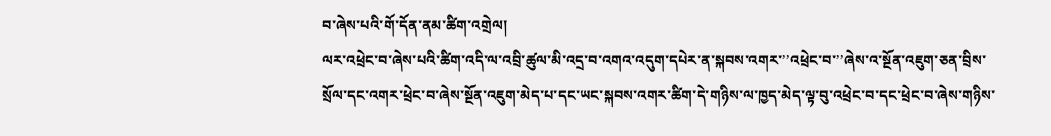བ་ཞེས་པའི་གོ་དོན་ནམ་ཚིག་འགྲེལ།
ལར་འཕྲེང་བ་ཞེས་པའི་ཚིག་འདི་ལ་འབྲི་ཚུལ་མི་འདྲ་བ་འགའ་འདུག་དཔེར་ན་སྐབས་འགར་’’འཕྲེང་བ་’’ཞེས་འ་སྔོན་འཇུག་ཅན་བྲིས་སྲོལ་དང་འགར་ཕྲེང་བ་ཞེས་སྔོན་འཇུག་མེད་པ་དང་ཡང་སྐབས་འགར་ཚིག་དེ་གཉིས་ལ་ཁྱད་མེད་ལྟ་བུ་འཕྲེང་བ་དང་ཕྲེང་བ་ཞེས་གཉིས་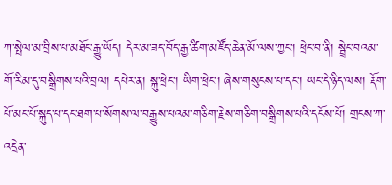ཀ་སྤེལ་མ་བྲིས་པ་མཐོང་རྒྱུ་ཡོད། དེར་མ་ཟད་བོད་རྒྱ་ཚིག་མཛོད་ཆེན་མོ་ལས་ཀྱང་། ཕྲེང་བ་ནི། སྦྲེང་བའམ་གོ་རིམ་དུ་བསྒྲིགས་པའི་བྲལ། དཔེར་ན། སྐུ་ཕྲེང་། ཡིག་ཕྲེང་། ཞེས་གསུངས་པ་དང་། ཡང་དེ་ཉིད་ལས། རྡོག་པོ་མང་པོ་སྐུད་པ་དང་ཐག་པ་སོགས་ལ་བརྒྱུས་པའམ་གཅིག་རྗེས་གཅིག་བསྒྲིགས་པའི་དངོས་པོ། གྲངས་ཀ་འདྲེན་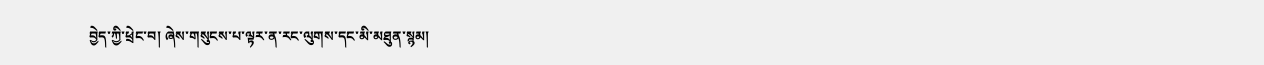བྱེད་ཀྱི་ཕྲེང་བ། ཞེས་གསུངས་པ་ལྟར་ན་རང་ལུགས་དང་མི་མཐུན་སྙམ།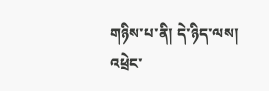གཉིས་པ་ནི། དེ་ཉིད་ལས། འཕྲེང་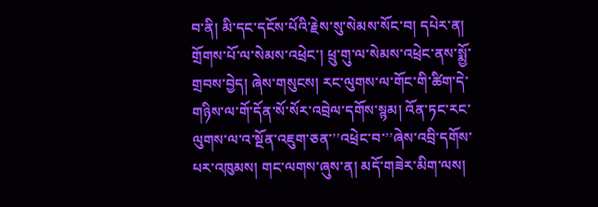བ་ནི། མི་དང་དངོས་པོའི་རྗེས་སུ་སེམས་སོང་བ། དཔེར་ན། གྲོགས་པོ་ལ་སེམས་འཕྲེང་། ཕྲུ་གུ་ལ་སེམས་འཕྲེང་ནས་སྨྱོ་གྲབས་བྱེད། ཞེས་གསུངས། རང་ལུགས་ལ་གོང་གི་ཚིག་དེ་གཉིས་ལ་གོ་དོན་སོ་སོར་འབྲེལ་དགོས་སྙམ། འོན་ཏང་རང་ལུགས་ལ་འ་སྔོན་འཇུག་ཅན་’’འཕྲེང་བ་’’ཞེས་འབྲི་དགོས་པར་འཁུམས། གང་ལགས་ཞུས་ན། མདོ་གཟེར་མིག་ལས།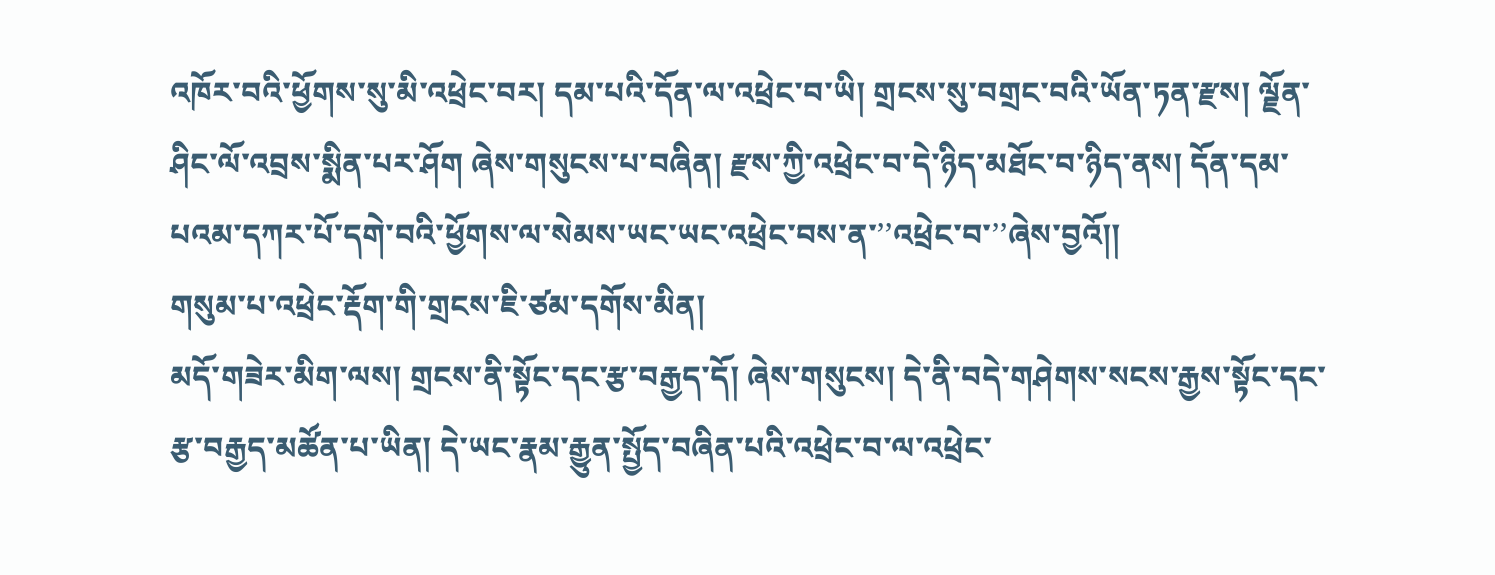འཁོར་བའི་ཕྱོགས་སུ་མི་འཕྲེང་བར། དམ་པའི་དོན་ལ་འཕྲེང་བ་ཡི། གྲངས་སུ་བགྲང་བའི་ཡོན་ཏན་རྫས། ལྗོན་ཤིང་ལོ་འབྲས་སྨིན་པར་ཤོག ཞེས་གསུངས་པ་བཞིན། རྫས་ཀྱི་འཕྲེང་བ་དེ་ཉིད་མཐོང་བ་ཉིད་ནས། དོན་དམ་པའམ་དཀར་པོ་དགེ་བའི་ཕྱོགས་ལ་སེམས་ཡང་ཡང་འཕྲེང་བས་ན་’’འཕྲེང་བ་’’ཞེས་བྱའོ།།
གསུམ་པ་འཕྲེང་རྡོག་གི་གྲངས་ཇི་ཙམ་དགོས་མིན།
མདོ་གཟེར་མིག་ལས། གྲངས་ནི་སྟོང་དང་རྩ་བརྒྱད་དོ། ཞེས་གསུངས། དེ་ནི་བདེ་གཤེགས་སངས་རྒྱས་སྟོང་དང་རྩ་བརྒྱད་མཚོན་པ་ཡིན། དེ་ཡང་རྣམ་རྒྱུན་སྤྱོད་བཞིན་པའི་འཕྲེང་བ་ལ་འཕྲེང་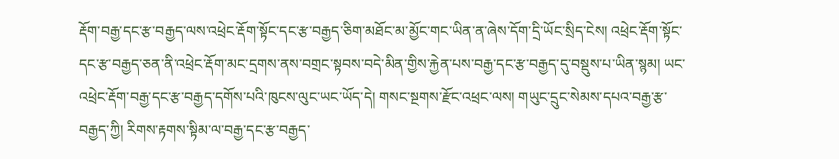རྡོག་བརྒྱ་དང་རྩ་བརྒྱད་ལས་འཕྲེང་རྡོག་སྟོང་དང་རྩ་བརྒྱད་ཅིག་མཐོང་མ་མྱོང་གང་ཡིན་ན་ཞེས་དོག་དྲི་ཡོང་སྲིད་ངེས། འཕྲེང་རྡོག་སྟོང་དང་རྩ་བརྒྱད་ཅན་ནི་འཕྲེང་རྡོག་མང་དྲགས་ནས་བགྲང་སྟབས་བདེ་མིན་གྱིས་རྐྱེན་པས་བརྒྱ་དང་རྩ་བརྒྱད་དུ་བསྡུས་པ་ཡིན་སྙམ། ཡང་འཕྲེང་རྡོག་བརྒྱ་དང་རྩ་བརྒྱད་དགོས་པའི་ཁུངས་ལུང་ཡང་ཡོད་དེ། གསང་སྔགས་རྫོང་འཕྲང་ལས། གཡུང་དྲུང་སེམས་དཔའ་བརྒྱ་རྩ་བརྒྱད་ཀྱི། རིགས་རྟགས་སྟིམ་ལ་བརྒྱ་དང་རྩ་བརྒྱད་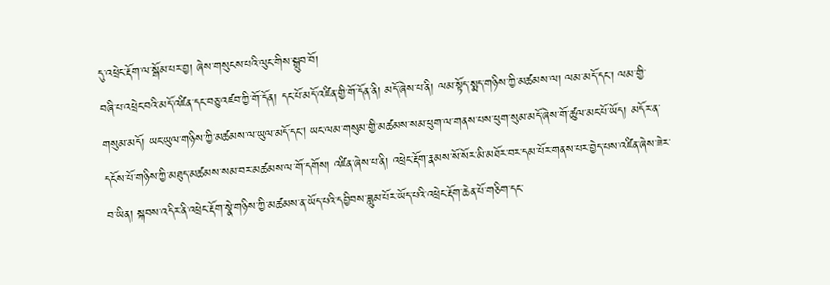དུ་འཕྲེང་རྡོག་ལ་སྒོམ་པར་བྱ། ཞེས་གསུངས་པའི་ལུང་གིས་སྒྲུབ་བོ།
བཞི་པ་འཕྲེང་བའི་མདོ་འཛིན་དང་བཅུ་འཛབ་ཀྱི་གོ་དོན། དང་པོ་མདོ་འཛིན་གྱི་གོ་དོན་ནི། མདོ་ཞེས་པ་ནི། ལམ་སྟོད་སྨད་གཉིས་ཀྱི་མཚམས་ལ། ལམ་མདོ་དང་། ལམ་གྱི་གསུམ་མདོ། ཡང་ཡུལ་གཉིས་ཀྱི་མཚམས་ལ་ཡུལ་མདོ་དང། ཡང་ལམ་གསུམ་གྱི་མཚམས་སམ་ཕུག་ལ་གནས་པས་ཕུག་སུམ་མདོ་ཞེས་གོ་ཚུལ་མང་པོ་ཡོད། མདོར་ན་དངོས་པོ་གཉིས་ཀྱི་མཐུད་མཚམས་སམ་བར་མཚམས་ལ་གོ་དགོས། འཛིན་ཞེས་པ་ནི། འཕྲེང་རྡོག་རྣམས་སོ་སོར་མི་མཐོར་བར་དམ་པོར་གནས་པར་བྱེད་པས་འཛིན་ཞེས་ཟེར་བ་ཡིན། སྐབས་འདིར་ནི་འཕྲེང་རྡོག་སྣེ་གཉིས་ཀྱི་མཚམས་ན་ཡོད་པའི་དབྱིབས་ཟླུམ་པོར་ཡོད་པའི་འཕྲེང་རྡོག་ཆེན་པོ་གཅིག་དང་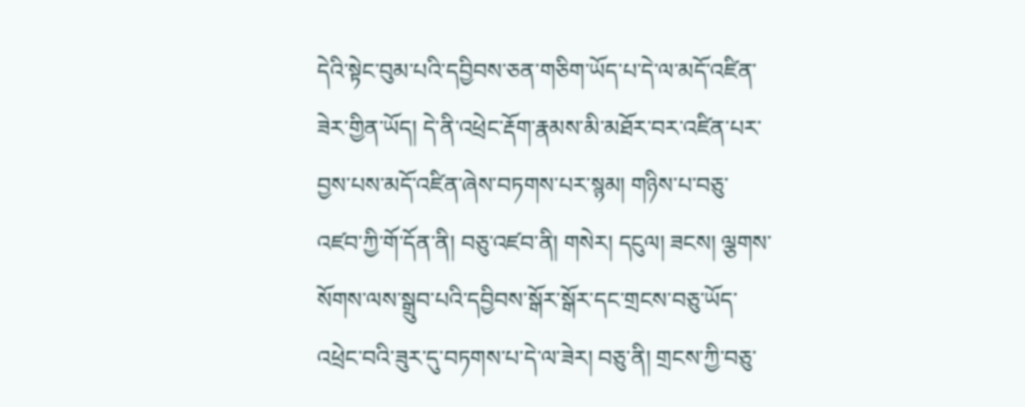དེའི་སྟེང་བུམ་པའི་དབྱིབས་ཅན་གཅིག་ཡོད་པ་དེ་ལ་མདོ་འཛིན་ཟེར་གྱིན་ཡོད། དེ་ནི་འཕྲེང་རྡོག་རྣམས་མི་མཐོར་བར་འཛིན་པར་བྱས་པས་མདོ་འཛིན་ཞེས་བཏགས་པར་སྙམ། གཉིས་པ་བཅུ་འཛབ་ཀྱི་གོ་དོན་ནི། བཅུ་འཛབ་ནི། གསེར། དངུལ། ཟངས། ལྕགས་སོགས་ལས་སྒྲུབ་པའི་དབྱིབས་སྒོར་སྒོར་དང་གྲངས་བཅུ་ཡོད་འཕྲེང་བའི་ཟུར་དུ་བཏགས་པ་དེ་ལ་ཟེར། བཅུ་ནི། གྲངས་ཀྱི་བཅུ་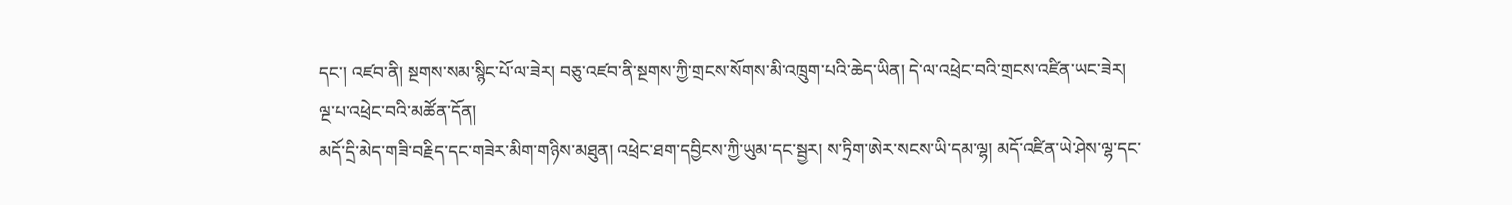དང་། འཛབ་ནི། སྔགས་སམ་སྙིང་པོ་ལ་ཟེར། བཅུ་འཛབ་ནི་སྔགས་ཀྱི་གྲངས་སོགས་མི་འཁྲུག་པའི་ཆེད་ཡིན། དེ་ལ་འཕྲེང་བའི་གྲངས་འཛིན་ཡང་ཟེར།
ལྔ་པ་འཕྲེང་བའི་མཚོན་དོན།
མདོ་དྲི་མེད་གཟི་བརྗིད་དང་གཟེར་མིག་གཉིས་མཐུན། འཕྲེང་ཐག་དབྱིངས་ཀྱི་ཡུམ་དང་སྦྱར། ས་ཏྲིག་ཨེར་སངས་ཡི་དམ་ལྷ། མདོ་འཛིན་ཡེ་ཤེས་ལྷ་དང་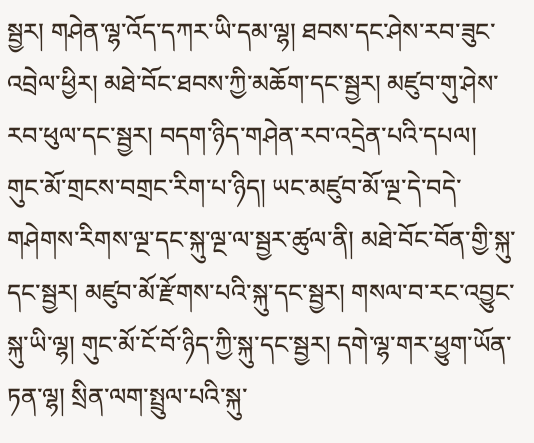སྦྱར། གཤེན་ལྷ་འོད་དཀར་ཡི་དམ་ལྷ། ཐབས་དང་ཤེས་རབ་ཟུང་འབྲེལ་ཕྱིར། མཐེ་བོང་ཐབས་ཀྱི་མཆོག་དང་སྦྱར། མཛུབ་གུ་ཤེས་རབ་ཕུལ་དང་སྦྱར། བདག་ཉིད་གཤེན་རབ་འདྲེན་པའི་དཔལ། གུང་མོ་གྲངས་བགྲང་རིག་པ་ཉིད། ཡང་མཛུབ་མོ་ལྔ་དེ་བདེ་གཤེགས་རིགས་ལྔ་དང་སྐུ་ལྔ་ལ་སྦྱར་ཚུལ་ནི། མཐེ་བོང་བོན་གྱི་སྐུ་དང་སྦྱར། མཛུབ་མོ་རྫོགས་པའི་སྐུ་དང་སྦྱར། གསལ་བ་རང་འབྱུང་སྐུ་ཡི་ལྷ། གུང་མོ་ངོ་བོ་ཉིད་ཀྱི་སྐུ་དང་སྦྱར། དགེ་ལྷ་གར་ཕྱུག་ཡོན་ཏན་ལྷ། སྲིན་ལག་སྤྲུལ་པའི་སྐུ་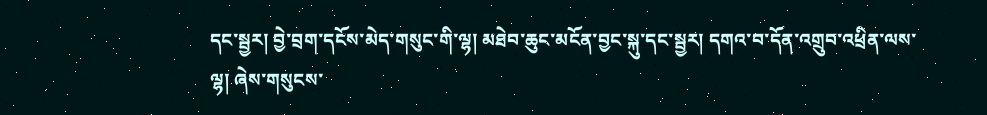དང་སྦྱར། བྱེ་བྲག་དངོས་མེད་གསུང་གི་ལྷ། མཐེབ་ཆུང་མངོན་བྱང་སྐུ་དང་སྦྱར། དགའ་བ་དོན་འགྲུབ་འཕྲིན་ལས་ལྷ། ཞེས་གསུངས་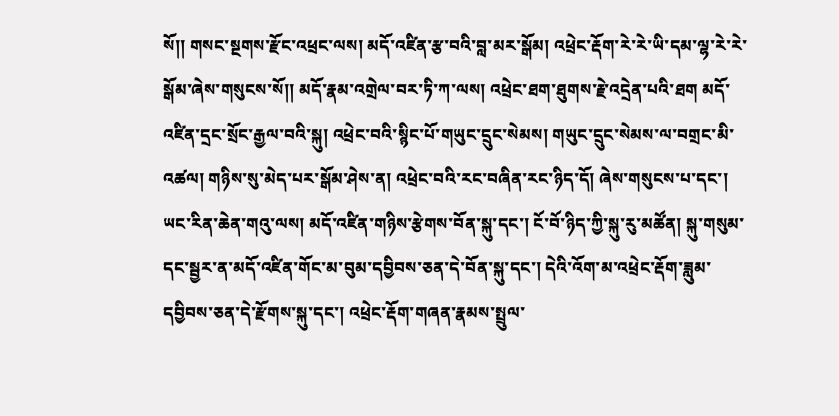སོ།། གསང་སྔགས་རྫོང་འཕྲང་ལས། མདོ་འཛིན་རྩ་བའི་བླ་མར་སྒོམ། འཕྲེང་རྡོག་རེ་རེ་ཡི་དམ་ལྷ་རེ་རེ་སྒོམ་ཞེས་གསུངས་སོ།། མདོ་རྣམ་འགྲེལ་བར་ཏི་ཀ་ལས། འཕྲེང་ཐག་ཐུགས་རྗེ་འདྲེན་པའི་ཐག མདོ་འཛིན་དྲང་སྲོང་རྒྱལ་བའི་སྐུ། འཕྲེང་བའི་སྙིང་པོ་གཡུང་དྲུང་སེམས། གཡུང་དྲུང་སེམས་ལ་བགྲང་མི་འཚལ། གཉིས་སུ་མེད་པར་སྒོམ་ཤེས་ན། འཕྲེང་བའི་རང་བཞིན་རང་ཉིད་དོ། ཞེས་གསུངས་པ་དང་། ཡང་རིན་ཆེན་གའུ་ལས། མདོ་འཛིན་གཉིས་རྩེགས་བོན་སྐུ་དང་། ངོ་བོ་ཉིད་ཀྱི་སྐུ་རུ་མཚོན། སྐུ་གསུམ་དང་སྦྱར་ན་མདོ་འཛིན་གོང་མ་བུམ་དབྱིབས་ཅན་དེ་བོན་སྐུ་དང་། དེའི་འོག་མ་འཕྲེང་རྡོག་ཟླུམ་དབྱིབས་ཅན་དེ་རྫོགས་སྐུ་དང་། འཕྲེང་རྡོག་གཞན་རྣམས་སྤྲུལ་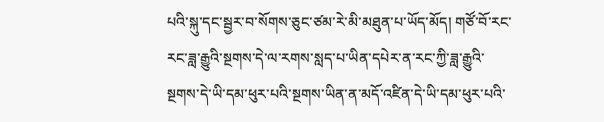པའི་སྐུ་དང་སྦྱར་བ་སོགས་ཅུང་ཙམ་རེ་མི་མཐུན་པ་ཡོད་མོད། གཙོ་བོ་རང་རང་ཟླ་རྒྱུའི་སྔགས་དེ་ལ་རགས་སླད་པ་ཡིན་དཔེར་ན་རང་ཀྱི་ཟླ་རྒྱུའི་སྔགས་དེ་ཡི་དམ་ཕུར་པའི་སྔགས་ཡིན་ན་མདོ་འཛིན་དེ་ཡི་དམ་ཕུར་པའི་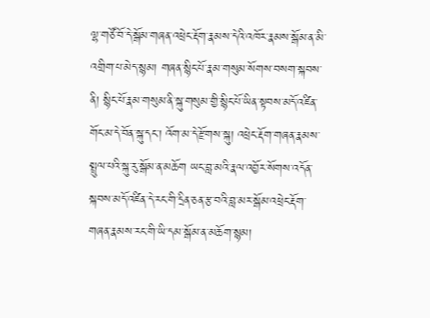ལྷ་གཙོ་བོ་དེ་སྒོམ་གཞན་འཕྲེང་རྡོག་རྣམས་དེའི་འཁོར་རྣམས་སྒོམ་ན་མི་འགྲིག་པ་མེད་སྙམ། གཞན་སྙིང་པོ་རྣམ་གསུམ་སོགས་བསག་སྐབས་ནི། སྙིང་པོ་རྣམ་གསུམ་ནི་སྐུ་གསུམ་གྱི་སྙིང་པོ་ཡིན་སྟབས་མདོ་འཛིན་གོང་མ་དེ་བོན་སྐུ་དང་། འོག་མ་དེ་རྫོགས་སྐུ། འཕྲེང་རྡོག་གཞན་རྣམས་སྤྲུལ་པའི་སྐུ་རུ་སྒོམ་ན་མཆོག ཡང་བླ་མའི་རྣལ་འབྱོར་སོགས་འདོན་སྐབས་མདོ་འཛིན་དེ་རང་གི་དྲིན་ཅན་རྩ་བའི་བླ་མར་སྒོམ་འཕྲེང་རྡོག་གཞན་རྣམས་རང་གི་ཡི་དམ་སྒོམ་ན་མཆོག་སྙམ།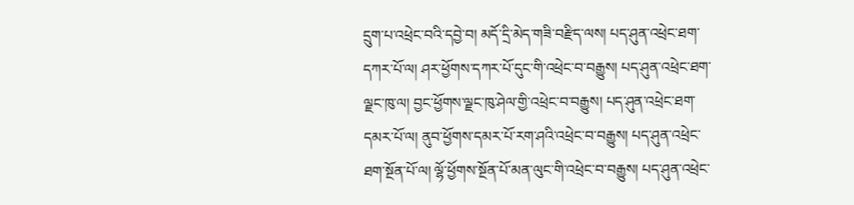དྲུག་པ་འཕྲེང་བའི་དབྱེ་བ། མདོ་དྲི་མེད་གཟི་བརྫིད་ལས། པད་ཤུན་འཕྲེང་ཐག་དཀར་པོ་ལ། ཤར་ཕྱོགས་དཀར་པོ་དུང་གི་འཕྲེང་བ་བརྒྱུས། པད་ཤུན་འཕྲེང་ཐག་ལྗང་ཁུ་ལ། བྱང་ཕྱོགས་ལྗང་ཁུ་ཤེལ་གྱི་འཕྲེང་བ་བརྒྱུས། པད་ཤུན་འཕྲེང་ཐག་དམར་པོ་ལ། ནུབ་ཕྱོགས་དམར་པོ་རག་ཤའི་འཕྲེང་བ་བརྒྱུས། པད་ཤུན་འཕྲེང་ཐག་སྔོན་པོ་ལ། ལྷོ་ཕྱོགས་སྔོན་པོ་མན་ལུང་གི་འཕྲེང་བ་བརྒྱུས། པད་ཤུན་འཕྲེང་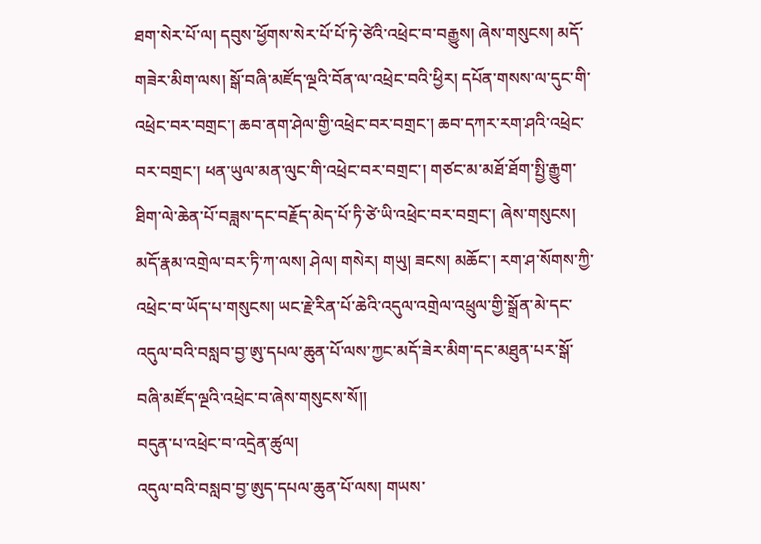ཐག་སེར་པོ་ལ། དབུས་ཕྱོགས་སེར་པོ་པོ་ཏེ་ཙེའི་འཕྲེང་བ་བརྒྱུས། ཞེས་གསུངས། མདོ་གཟེར་མིག་ལས། སྒོ་བཞི་མཛོད་ལྔའི་བོན་ལ་འཕྲེང་བའི་ཕྱིར། དཔོན་གསས་ལ་དུང་གི་འཕྲེང་བར་བགྲང་། ཆབ་ནག་ཤེལ་གྱི་འཕྲེང་བར་བགྲང་། ཆབ་དཀར་རག་ཤའི་འཕྲེང་བར་བགྲང་། ཕན་ཡུལ་མན་ལུང་གི་འཕྲེང་བར་བགྲང་། གཙང་མ་མཐོ་ཐོག་སྤྱི་རྒྱུག་ཐིག་ལེ་ཆེན་པོ་བཟླས་དང་བརྗོད་མེད་པོ་ཏི་ཙེ་ཡི་འཕྲེང་བར་བགྲང་། ཞེས་གསུངས། མདོ་རྣམ་འགྲེལ་བར་ཏི་ཀ་ལས། ཤེལ། གསེར། གཡུ། ཟངས། མཆོང་། རག་ཤ་སོགས་ཀྱི་འཕྲེང་བ་ཡོད་པ་གསུངས། ཡང་རྗེ་རིན་པོ་ཆེའི་འདུལ་འགྲེལ་འཕྲུལ་གྱི་སྒྲོན་མེ་དང་འདུལ་བའི་བསླབ་བྱ་ཨུ་དཔལ་ཆུན་པོ་ལས་ཀྱང་མདོ་ཟེར་མིག་དང་མཐུན་པར་སྒོ་བཞི་མཛོད་ལྔའི་འཕྲེང་བ་ཞེས་གསུངས་སོ།།
བདུན་པ་འཕྲེང་བ་འདྲེན་ཚུལ།
འདུལ་བའི་བསླབ་བྱ་ཨུད་དཔལ་ཆུན་པོ་ལས། གཡས་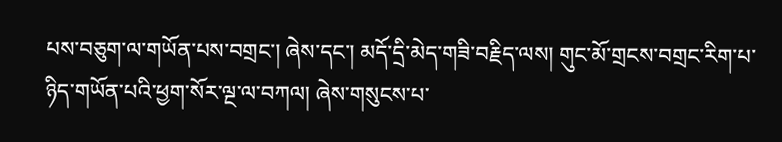པས་བཅུག་ལ་གཡོན་པས་བགྲང་། ཞེས་དང་། མདོ་དྲི་མེད་གཟི་བརྗིད་ལས། གུང་མོ་གྲངས་བགྲང་རིག་པ་ཉིད་གཡོན་པའི་ཕྱག་སོར་ལྔ་ལ་བཀལ། ཞེས་གསུངས་པ་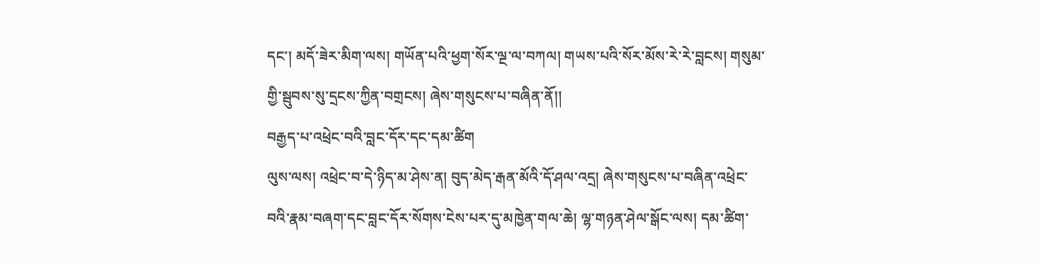དང་། མདོ་ཟེར་མིག་ལས། གཡོན་པའི་ཕྱག་སོར་ལྔ་ལ་བཀལ། གཡས་པའི་སོར་མོས་རེ་རེ་བླངས། གསུམ་གྱི་སྦུབས་སུ་དྲངས་ཀྱིན་བགྲངས། ཞེས་གསུངས་པ་བཞིན་ནོ།།
བརྒྱད་པ་འཕྲེང་བའི་བླང་དོར་དང་དམ་ཚིག
ལུས་ལས། འཕྲེང་བ་དེ་ཉིད་མ་ཤེས་ན། བུད་མེད་རྒན་མོའི་དོ་ཤལ་འདྲ། ཞེས་གསུངས་པ་བཞིན་འཕྲེང་བའི་རྣམ་བཞག་དང་བླང་དོར་སོགས་ངེས་པར་དུ་མཁྱེན་གལ་ཆེ། ལྷ་གཉན་ཤེལ་སྒོང་ལས། དམ་ཚིག་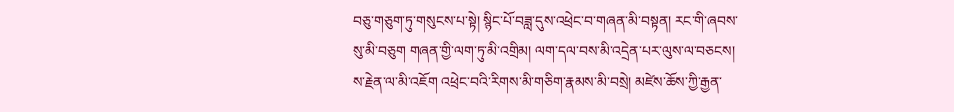བཅུ་གཅུག་ཏུ་གསུངས་པ་སྟེ། སྙིང་པོ་བཟླ་དུས་འཕྲེང་བ་གཞན་མི་བསྟན། རང་གི་ཞབས་སུ་མི་བཅུག གཞན་གྱི་ལག་ཏུ་མི་འགྲིམ། ལག་དལ་བས་མི་འདྲེན་པར་ལུས་ལ་བཅངས། ས་རྗེན་ལ་མི་འཇོག འཕྲེང་བའི་རིགས་མི་གཅིག་རྣམས་མི་བསྲེ། མཛེས་ཆོས་ཀྱི་རྒྱན་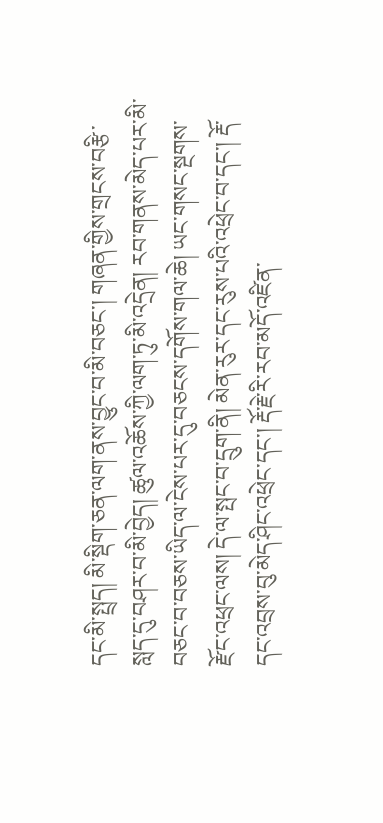དང་མི་སྤྲད། མི་སྡིག་ཅན་ལག་ནས་བྱུང་བ་མི་བཅང་། གཞན་གྱིས་གྲངས་བརྩི་སླད་དུ་བཤར་བ་མི་བྱེད། ཚུལ་འཆོས་ཀྱི་ལག་ཏུ་མི་འདྲེན། རབ་གནས་མེད་པར་མི་བཅང་བ་བཅས་ཡིད་ལ་ངེས་པར་དུ་བཅངས་དགོས་གལ་ཆེ། ཡང་གསང་སྔགས་རྫོང་འཕྲང་ལས། དེ་ལ་སྤང་བ་དྲུག་ནི། མེན་རུར་དང་རུས་པའི་འཕྲེང་བ་དང་། རྡོ་དང་འབྲས་བུ་མེད་ཤིང་འཕྲེང་དང་། རྡོ་རྗེ་རི་རབ་མདོ་འཛིན་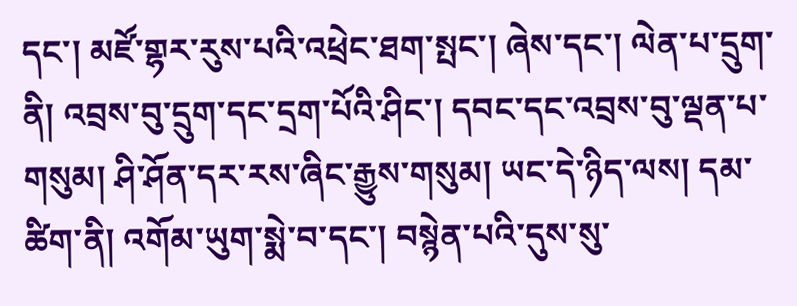དང་། མཛོ་གྷར་རུས་པའི་འཕྲེང་ཐག་སྤང་། ཞེས་དང་། ལེན་པ་དྲུག་ནི། འབྲས་བུ་དྲུག་དང་དྲག་པོའི་ཤིང་། དབང་དང་འབྲས་བུ་ལྡན་པ་གསུམ། ཤི་ཤོན་དར་རས་ཞིང་རྒྱུས་གསུམ། ཡང་དེ་ཉིད་ལས། དམ་ཚིག་ནི། འགོམ་ཡུག་སྨེ་བ་དང་། བསྙེན་པའི་དུས་སུ་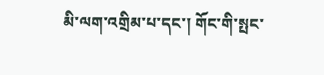མི་ལག་འགྲིམ་པ་དང་། གོང་གི་སྤང་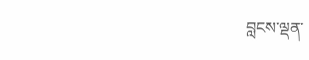བླངས་ལྡན་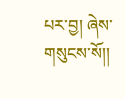པར་བྱ། ཞེས་གསུངས་སོ།།